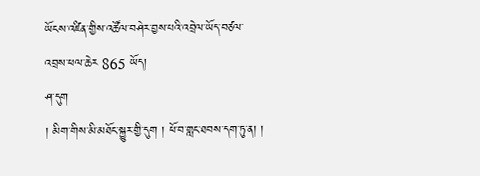ཡོངས་འཛིན་གྱིས་འཚོལ་བཤེར་བྱས་པའི་འབྲེལ་ཡོད་བཙལ་འབྲས་ཕལ་ཆེར 865 ཡོད།
ཤ་དུག
། མིག་གིས་མི་མཐོང་སྐྱུར་གྱི་དུག ། ཕོ་བ་གླང་ཐབས་དག་ཏུ་ན། །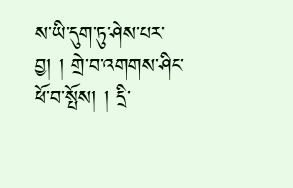ས་ཡི་དུག་ཏུ་ཤེས་པར་བྱ། ། གྲེ་བ་འགགས་ཤིང་ཕོ་བ་སྤོས། ། དྲི་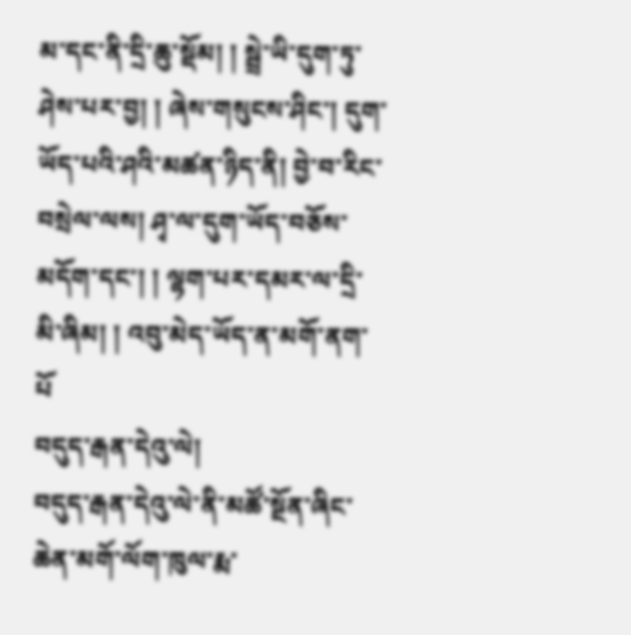མ་དང་ནི་དྲི་ཆུ་སྡོམ། ། སྦྲེ་ཡི་དུག་ཏུ་ཤེས་པར་བྱ། ། ཞེས་གསུངས་ཤིང་། དུག་ཡོད་པའི་ཤའི་མཚན་ཉིད་ནི། བྱེ་བ་རིང་བསྲེལ་ལས། ཤྭ་ལ་དུག་ཡོད་བཅོས་མདོག་དང་། ། ལྷག་པར་དམར་ལ་དྲི་མི་ཞིམ། ། འབུ་མེད་ཡོད་ན་མགོ་ནག་པོ
བདུད་རྒན་དེའུ་ལེ།
བདུད་རྒན་དེའུ་ལེ་ནི་མཚོ་སྔོན་ཞིང་ཆེན་མགོ་ལོག་ཁུལ་རྨ་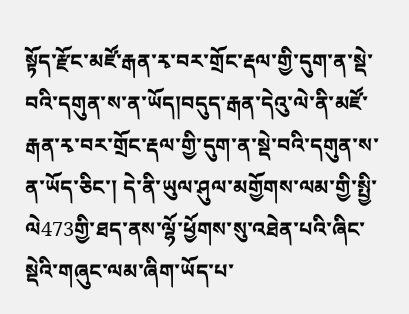སྟོད་རྫོང་མཛོ་རྒན་རྭ་བར་གྲོང་རྡལ་གྱི་དུག་ན་སྡེ་བའི་དགུན་ས་ན་ཡོད།བདུད་རྒན་དེའུ་ལེ་ནི་མཛོ་རྒན་རྭ་བར་གྲོང་རྡལ་གྱི་དུག་ན་སྡེ་བའི་དགུན་ས་ན་ཡོད་ཅིང་། དེ་ནི་ཡུལ་ཤུལ་མགྱོགས་ལམ་གྱི་སྤྱི་ལེ473གྱི་ཐད་ནས་ལྷོ་ཕྱོགས་སུ་འཐེན་པའི་ཞིང་སྡེའི་གཞུང་ལམ་ཞིག་ཡོད་པ་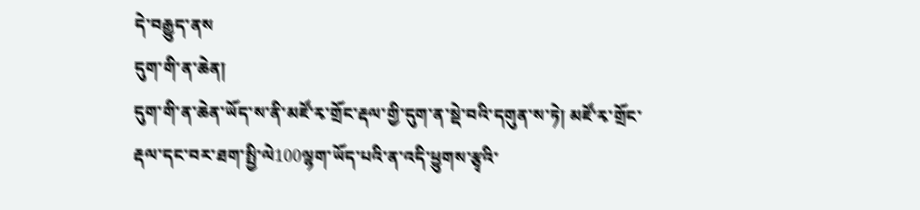དེ་བརྒྱུད་ནས
དུག་གི་ན་ཆེན།
དུག་གི་ན་ཆེན་ཡོད་ས་ནི་མཛོ་རྭ་གྲོང་རྡལ་གྱི་དུག་ན་སྡེ་བའི་དགུན་ས་ཏེ། མཛོ་རྭ་གྲོང་རྡལ་དང་བར་ཐག་སྤྱི་ལེ100ལྷག་ཡོད་པའི་ན་འདི་ཕྱུགས་རྩྭའི་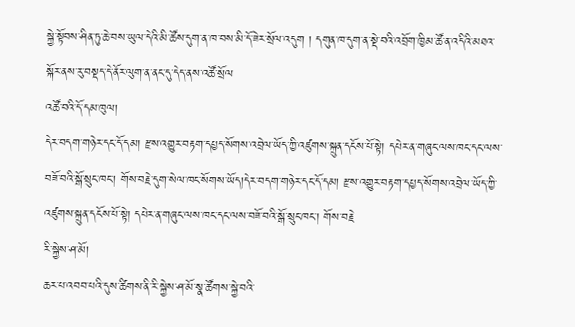སྐྱེ་སྟོབས་ཤིན་ཏུ་ཆེ་བས་ཡུལ་དེའི་མི་ཚོས་དུག་ན་ཁ་བས་མི་དོ་ཟེར་སྲོལ་འདུག ། དགུན་ཁ་དུག་ན་སྡེ་བའི་འབྲོག་ཁྱིམ་ཚོ་ན་འདིའི་མཐའ་སྐོར་ནས་རུ་བསྡད་དེ་ནོར་ལུག་ན་ནང་དུ་དེད་ནས་འཚོ་སྲོལ
འཚོ་བའི་དོ་དམ་ཁུལ།
དེར་བདག་གཉེར་དང་དོ་དམ། རྫས་འགྱུར་བརྟག་དཔྱད་སོགས་འབྲེལ་ཡོད་ཀྱི་འཛུགས་སྐྲུན་དངོས་པོ་སྟེ། དཔེར་ན་གཞུང་ལས་ཁང་དང་ལས་བཟོ་བའི་སྒོ་སྲུང་ཁང་། གོས་བརྗེ་དུག་སེལ་ཁང་སོགས་ཡོད།དེར་བདག་གཉེར་དང་དོ་དམ། རྫས་འགྱུར་བརྟག་དཔྱད་སོགས་འབྲེལ་ཡོད་ཀྱི་འཛུགས་སྐྲུན་དངོས་པོ་སྟེ། དཔེར་ན་གཞུང་ལས་ཁང་དང་ལས་བཟོ་བའི་སྒོ་སྲུང་ཁང་། གོས་བརྗེ
རི་སྐྱེས་ཤ་མོ།
ཆར་པ་འབབ་པའི་དུས་ཚིགས་ནི་རི་སྐྱེས་ཤ་མོ་སྣ་ཚོགས་སྐྱེ་བའི་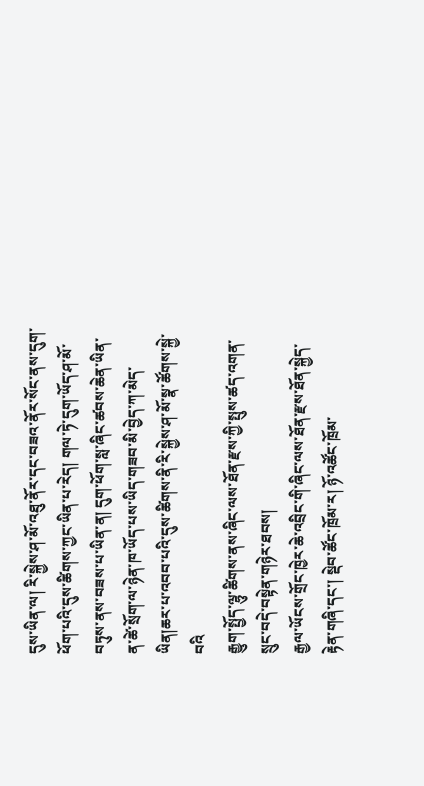དུས་ཡིན་ལ། རི་སྐྱེས་ཤ་མོ་འཐུ་ནོར་དང་བཟའ་ནོར་སོང་ནས་དུག་ཕོག་པའི་དུས་ཚིགས་ཀྱང་ཡིན་པ་རེད། གལ་ཏེ་དུག་ཡོད་ཤ་མོ་བཏུས་ནས་བཟས་པ་ཡིན་ན། དུག་ཕོག་སླ་ཞིང་ཚབས་ཆེན་ཡིན་ན་ཚེ་སྲོག་ལ་ཉེན་ཁ་ཡོད་པས་ཡིད་གཟབ་མི་བྱེད་ཀ་མེད་ཡིན།ཆར་པ་འབབ་པའི་དུས་ཚིགས་ནི་རི་སྐྱེས་ཤ་མོ་སྣ་ཚོགས་སྐྱེ་བའི
རྒྱུག་སྤྱོད་ལྷུ་ཚིགས་ནས་ཞིང་ལས་ཐོན་རྫས་ཀྱི་སྤུས་ཚད་འགན་སྲུང་བདེ་བསྟེན་གཉེར་ཐབས།
རྒྱལ་ཡོངས་གྲོང་ཁྱེར་ཆེ་འབྲིང་གི་ཞིང་ལས་ཐོན་རྫས་ཐོན་སྐྱེད་རྟེན་གཞི་དང་། སྡེབ་ཚོང་ཁྲོམ་ར། ཉོ་འཚོང་ཁྲོམ་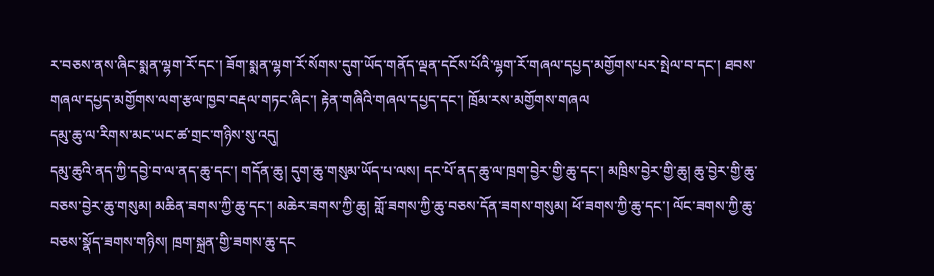ར་བཅས་ནས་ཞིང་སྨན་ལྷག་རོ་དང་། ཟོག་སྨན་ལྷག་རོ་སོགས་དུག་ཡོད་གནོད་ལྡན་དངོས་པོའི་ལྷག་རོ་གཞལ་དཔྱད་མགྱོགས་པར་སྤེལ་བ་དང་། ཐབས་གཞལ་དཔྱད་མགྱོགས་ལག་རྩལ་ཁྱབ་བརྡལ་གཏང་ཞིང་། རྟེན་གཞིའི་གཞལ་དཔྱད་དང་། ཁྲོམ་རས་མགྱོགས་གཞལ
དམུ་ཆུ་ལ་རིགས་མང་ཡང་ཚ་གྲང་གཉིས་སུ་འདུ།
དམུ་ཆུའི་ནད་ཀྱི་དབྱེ་བ་ལ་ནད་ཆུ་དང་། གདོན་ཆུ། དུག་ཆུ་གསུམ་ཡོད་པ་ལས། དང་པོ་ནད་ཆུ་ལ་ཁྲག་བྱེར་གྱི་ཆུ་དང་། མཁྲིས་བྱེར་གྱི་ཆུ། ཆུ་བྱེར་གྱི་ཆུ་བཅས་བྱེར་ཆུ་གསུམ། མཆིན་ཟགས་ཀྱི་ཆུ་དང་། མཆེར་ཟགས་ཀྱི་ཆུ། གློ་ཟགས་ཀྱི་ཆུ་བཅས་དོན་ཟགས་གསུམ། ཕོ་ཟགས་ཀྱི་ཆུ་དང་། ལོང་ཟགས་ཀྱི་ཆུ་བཅས་སྣོད་ཟགས་གཉིས། ཁྲག་སྐྲན་གྱི་ཟགས་ཆུ་དང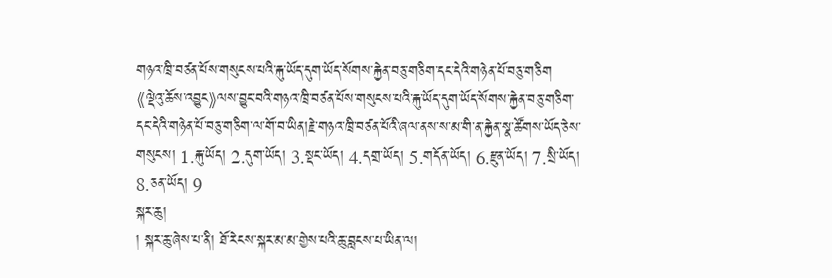གཉའ་ཁྲི་བཙན་པོས་གསུངས་པའི་རྐུ་ཡོད་དུག་ཡོད་སོགས་རྐྱེན་བཅུ་གཅིག་དང་དེའི་གཉེན་པོ་བཅུ་གཅིག
《ལྡེའུ་ཆོས་འབྱུང》ལས་བྱུང་བའི་གཉའ་ཁྲི་བཙན་པོས་གསུངས་པའི་རྐུ་ཡོད་དུག་ཡོད་སོགས་རྐྱེན་བཅུ་གཅིག་དང་དེའི་གཉེན་པོ་བཅུ་གཅིག་ལ་གོ་བ་ཡིན།རྗེ་གཉའ་ཁྲི་བཙན་པོའི་ཞལ་ནས་ས་མ་གི་ན་རྐྱེན་སྣ་ཚོགས་ཡོད་ཅེས་གསུངས། 1.རྐུ་ཡོད། 2.དུག་ཡོད། 3.སྡང་ཡོད། 4.དགྲ་ཡོད། 5.གདོན་ཡོད། 6.རྫུན་ཡོད། 7.སྲི་ཡོད། 8.ཅན་ཡོད། 9
སྐར་ཆུ།
། སྐར་ཆུ་ཞེས་པ་ནི། ཐོ་རེངས་སྐར་མ་མ་གྱེས་པའི་ཆུ་བླངས་པ་ཡིན་ལ།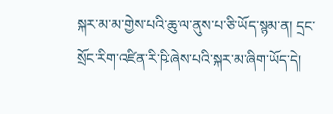སྐར་མ་མ་གྱེས་པའི་ཆུ་ལ་ནུས་པ་ཅི་ཡོད་སྙམ་ན། དྲང་སྲོང་རིག་འཛིན་རི་ཥི་ཞེས་པའི་སྐར་མ་ཞིག་ཡོད་དེ།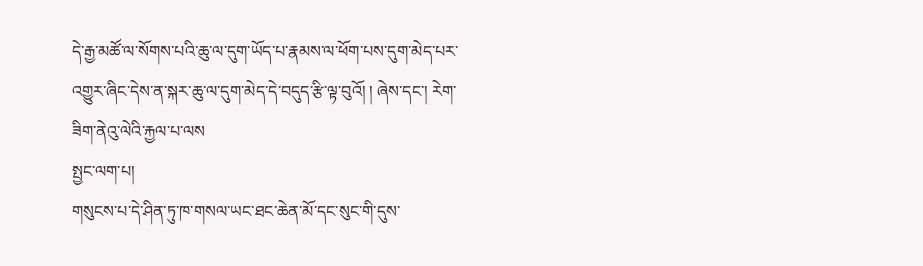དེ་རྒྱ་མཚོ་ལ་སོགས་པའི་ཆུ་ལ་དུག་ཡོད་པ་རྣམས་ལ་ཕོག་པས་དུག་མེད་པར་འགྱུར་ཞིང་དེས་ན་སྐར་ཆུ་ལ་དུག་མེད་དེ་བདུད་རྩི་ལྟ་བུའོ། ། ཞེས་དང་། རེག་ཟིག་ནེའུ་ལེའི་རྐྱལ་པ་ལས
སྤྱང་ལག་པ།
གསུངས་པ་དེ་ཤིན་ཏུ་ཁ་གསལ་ཡང་ཐང་ཆེན་མོ་དང་སུང་གི་དུས་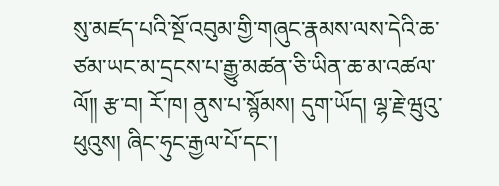སུ་མཛད་པའི་སྔོ་འབུམ་གྱི་གཞུང་རྣམས་ལས་དེའི་ཆ་ཙམ་ཡང་མ་དྲངས་པ་རྒྱུ་མཚན་ཅི་ཡིན་ཆ་མ་འཚལ་ལོ༎ རྩ་བ། རོ་ཁ། ནུས་པ་སྙོམས། དུག་ཡོད། ལྷ་རྗེ་ཝུའུ་ཕུའུས། ཞིང་ཧུང་རྒྱལ་པོ་དང་།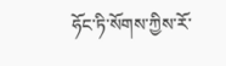ཧོང་ཏི་སོགས་ཀྱིས་རོ་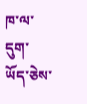ཁ་ལ་དུག་ཡོད་ཅེས་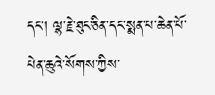དང་། ལྷ་རྗེ་ཐུང་ཅིན་དང་སྨན་པ་ཆེན་པོ་པེན་ཆུའེ་སོགས་ཀྱིས་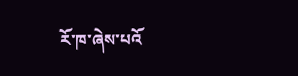རོ་ཁ་ཞེས་པའོ